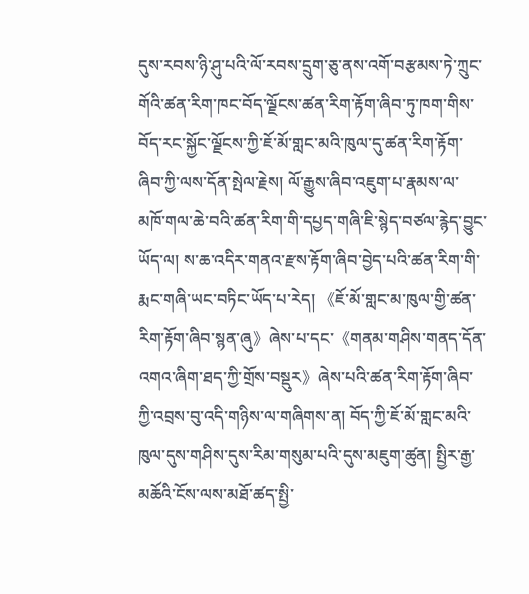དུས་རབས་ཉི་ཤུ་པའི་ལོ་རབས་དྲུག་ཅུ་ནས་འགོ་བརྩམས་ཏེ་ཀྲུང་གོའི་ཚན་རིག་ཁང་བོད་ལྗོངས་ཚན་རིག་རྟོག་ཞིབ་ཏུ་ཁག་གིས་བོད་རང་སྐྱོང་ལྗོངས་ཀྱི་ཇོ་མོ་གླང་མའི་ཁུལ་དུ་ཚན་རིག་རྟོག་ཞིབ་ཀྱི་ལས་དོན་སྤེལ་རྗེས། ལོ་རྒྱུས་ཞིབ་འཇུག་པ་རྣམས་ལ་མཁོ་གལ་ཆེ་བའི་ཚན་རིག་གི་དཔྱད་གཞི་ཇི་སྙེད་བཙལ་རྙེད་བྱུང་ཡོད་ལ། ས་ཆ་འདིར་གནའ་རྫས་རྟོག་ཞིབ་བྱེད་པའི་ཚན་རིག་གི་རྨང་གཞི་ཡང་བཏིང་ཡོད་པ་རེད། 《ཇོ་མོ་གླང་མ་ཁུལ་གྱི་ཚན་རིག་རྟོག་ཞིབ་སྙན་ཞུ》ཞེས་པ་དང་《གནམ་གཤིས་གནད་དོན་འགའ་ཞིག་ཐད་ཀྱི་གྲོས་བསྡུར》ཞེས་པའི་ཚན་རིག་རྟོག་ཞིབ་ཀྱི་འབྲས་བུ་འདི་གཉིས་ལ་གཞིགས་ན། བོད་ཀྱི་ཇོ་མོ་གླང་མའི་ཁུལ་དུས་གཤིས་དུས་རིམ་གསུམ་པའི་དུས་མཇུག་ཚུན། སྤྱིར་རྒྱ་མཆོའི་ངོས་ལས་མཐོ་ཚད་སྤྱི་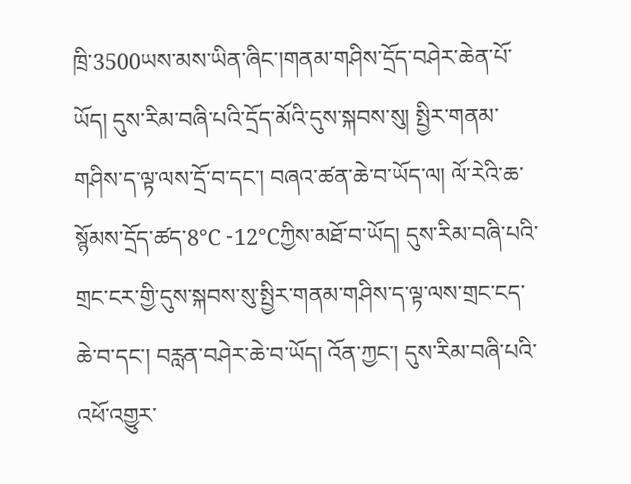ཁྲི་3500ཡས་མས་ཡིན་ཞིང་།གནམ་གཤིས་དྲོད་བཤེར་ཆེན་པོ་ཡོད། དུས་རིམ་བཞི་པའི་དྲོད་མོའི་དུས་སྐབས་སུ། སྤྱིར་གནམ་གཤིས་ད་ལྟ་ལས་དྲོ་བ་དང་། བཞའ་ཚན་ཆེ་བ་ཡོད་ལ། ལོ་རེའི་ཆ་སྙོམས་དྲོད་ཚད་8℃ -12℃ཀྱིས་མཐོ་བ་ཡོད། དུས་རིམ་བཞི་པའི་གྲང་ངར་གྱི་དུས་སྐབས་སུ་སྤྱིར་གནམ་གཤིས་ད་ལྟ་ལས་གྲང་ངད་ཆེ་བ་དང་། བརླན་བཤེར་ཆེ་བ་ཡོད། འོན་ཀྱང་། དུས་རིམ་བཞི་པའི་འཕོ་འགྱུར་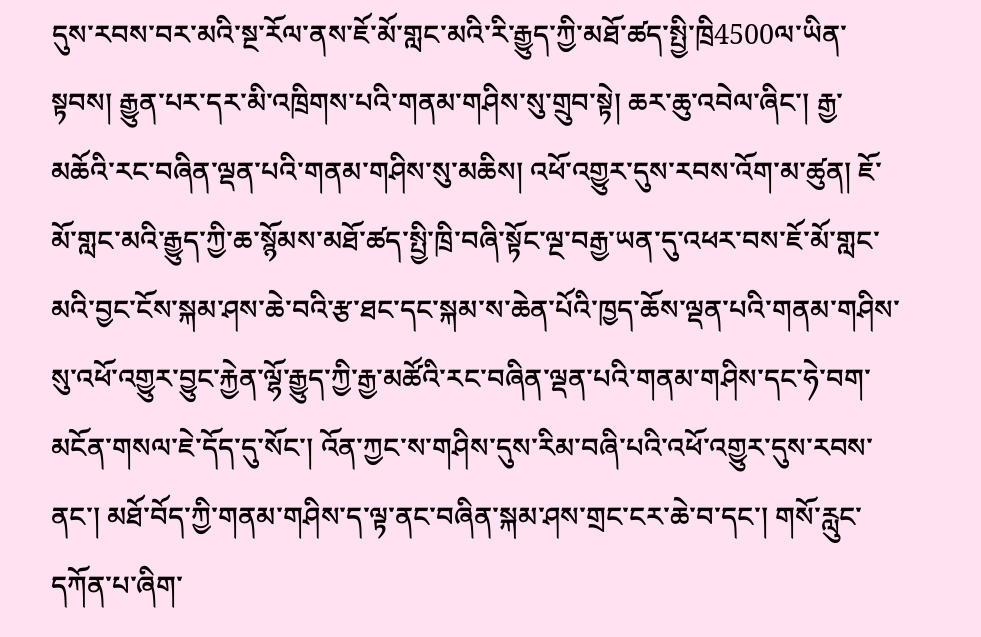དུས་རབས་བར་མའི་སྔ་རོལ་ནས་ཇོ་མོ་གླང་མའི་རི་རྒྱུད་ཀྱི་མཐོ་ཚད་སྤྱི་ཁྲི4500ལ་ཡིན་སྟབས། རྒྱུན་པར་དར་མི་འཁྲིགས་པའི་གནམ་གཤིས་སུ་གྲུབ་སྟེ། ཆར་ཆུ་འབེལ་ཞིང་། རྒྱ་མཆོའི་རང་བཞིན་ལྡན་པའི་གནམ་གཤིས་སུ་མཆིས། འཕོ་འགྱུར་དུས་རབས་འོག་མ་ཚུན། ཇོ་མོ་གླང་མའི་རྒྱུད་ཀྱི་ཆ་སྙོམས་མཐོ་ཚད་སྤྱི་ཁྲི་བཞི་སྟོང་ལྔ་བརྒྱ་ཡན་དུ་འཕར་བས་ཇོ་མོ་གླང་མའི་བྱང་ངོས་སྐམ་ཤས་ཆེ་བའི་རྩ་ཐང་དང་སྐམ་ས་ཆེན་པོའི་ཁྱད་ཆོས་ལྡན་པའི་གནམ་གཤིས་སུ་འཕོ་འགྱུར་བྱུང་རྐྱེན་ལྷོ་རྒྱུད་ཀྱི་རྒྱ་མཚོའི་རང་བཞིན་ལྡན་པའི་གནམ་གཤིས་དང་ཧེ་བག་མངོན་གསལ་ཇེ་དོད་དུ་སོང་། འོན་ཀྱང་ས་གཤིས་དུས་རིམ་བཞི་པའི་འཕོ་འགྱུར་དུས་རབས་ནང་། མཐོ་བོད་ཀྱི་གནམ་གཤིས་ད་ལྟ་ནང་བཞིན་སྐམ་ཤས་གྲང་ངར་ཆེ་བ་དང་། གསོ་རླུང་དཀོན་པ་ཞིག་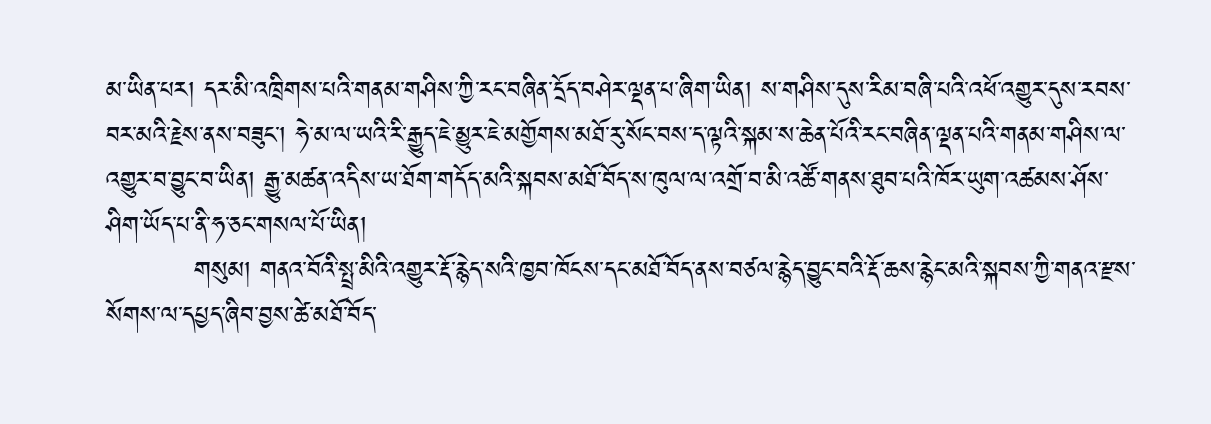མ་ཡིན་པར། དར་མི་འཁྲིགས་པའི་གནམ་གཤིས་ཀྱི་རང་བཞིན་དྲོད་བཤེར་ལྡན་པ་ཞིག་ཡིན། ས་གཤིས་དུས་རིམ་བཞི་པའི་འཕོ་འགྱུར་དུས་རབས་བར་མའི་རྗེས་ནས་བཟུང་། ཧེ་མ་ལ་ཡའི་རི་རྒྱུད་ཇེ་མྱུར་ཇེ་མགྱོགས་མཐོ་རུ་སོང་བས་ད་ལྟའི་སྐམ་ས་ཆེན་པོའི་རང་བཞིན་ལྡན་པའི་གནམ་གཤིས་ལ་འགྱུར་བ་བྱུང་བ་ཡིན། རྒྱུ་མཚན་འདིས་ཡ་ཐོག་གདོད་མའི་སྐབས་མཐོ་བོད་ས་ཁུལ་ལ་འགྲོ་བ་མི་འཚོ་གནས་ཐུབ་པའི་ཁོར་ཡུག་འཚམས་ཤོས་ཤིག་ཡོད་པ་ནི་ཧ་ཅང་གསལ་པོ་ཡིན།
          གསུམ། གནའ་བོའི་སྤྲ་མིའི་འགྱུར་རྡོ་རྙེད་སའི་ཁྱབ་ཁོངས་དང་མཐོ་བོད་ནས་བཙལ་རྙེད་བྱུང་བའི་རྡོ་ཆས་རྙེང་མའི་སྐབས་ཀྱི་གནའ་རྫས་སོགས་ལ་དཔྱད་ཞིབ་བྱས་ཚེ་མཐོ་བོད་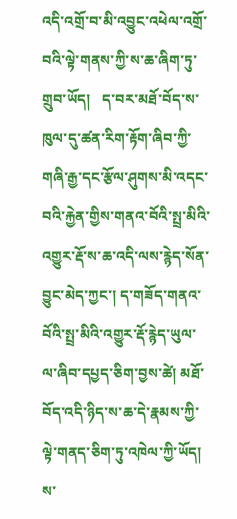འདི་འགྲོ་བ་མི་འབྱུང་འཕེལ་འགྲོ་བའི་ལྟེ་གནས་ཀྱི་ས་ཆ་ཞིག་ཏུ་གྲུབ་ཡོད།   ད་བར་མཐོ་བོད་ས་ཁུལ་དུ་ཚན་རིག་རྟོག་ཞིབ་ཀྱི་གཞི་རྒྱ་དང་རྩོལ་ཤུགས་མི་འདང་བའི་རྐྱེན་གྱིས་གནའ་བོའི་སྤྲ་མིའི་འགྱུར་རྡོ་ས་ཆ་འདི་ལས་རྙེད་སོན་བྱུང་མེད་ཀྱང་། ད་གཟོད་གནའ་བོའི་སྤྲ་མིའི་འགྱུར་རྡོ་རྙེད་ཡུལ་ལ་ཞིབ་དཔྱད་ཅིག་བྱས་ཚེ། མཐོ་བོད་འདི་ཉིད་ས་ཆ་དེ་རྣམས་ཀྱི་ལྟེ་གནད་ཅིག་ཏུ་འཁེལ་ཀྱི་ཡོད། ས་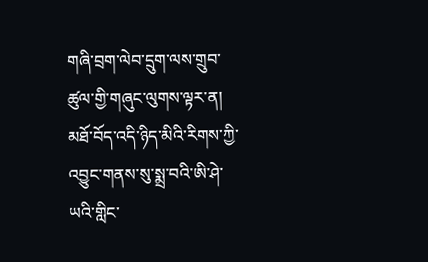གཞི་བྲག་ལེབ་དྲུག་ལས་གྲུབ་ཚུལ་གྱི་གཞུང་ལུགས་ལྟར་ན། མཐོ་བོད་འདི་ཉིད་མིའི་རིགས་ཀྱི་འབྱུང་གནས་སུ་སྨྲ་བའི་ཨི་ཤེ་ཡའི་གླིང་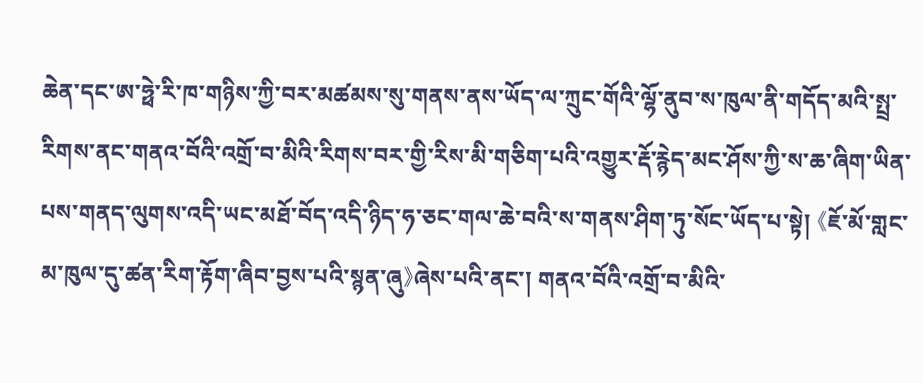ཆེན་དང་ཨ་ཧྥེ་རི་ཁ་གཉིས་ཀྱི་བར་མཚམས་སུ་གནས་ནས་ཡོད་ལ་ཀྲུང་གོའི་ལྷོ་ནུབ་ས་ཁུལ་ནི་གདོད་མའི་སྤྲ་རིགས་ནང་གནའ་བོའི་འགྲོ་བ་མིའི་རིགས་བར་གྱི་རིས་མི་གཅིག་པའི་འགྱུར་རྡོ་རྙེད་མང་ཤོས་ཀྱི་ས་ཆ་ཞིག་ཡིན་པས་གནད་ལུགས་འདི་ཡང་མཐོ་བོད་འདི་ཉིད་ཧ་ཅང་གལ་ཆེ་བའི་ས་གནས་ཤིག་ཏུ་སོང་ཡོད་པ་སྟེ། 《ཇོ་མོ་གླང་མ་ཁུལ་དུ་ཚན་རིག་རྟོག་ཞིབ་བྱས་པའི་སྙན་ཞུ》ཞེས་པའི་ནང་། གནའ་བོའི་འགྲོ་བ་མིའི་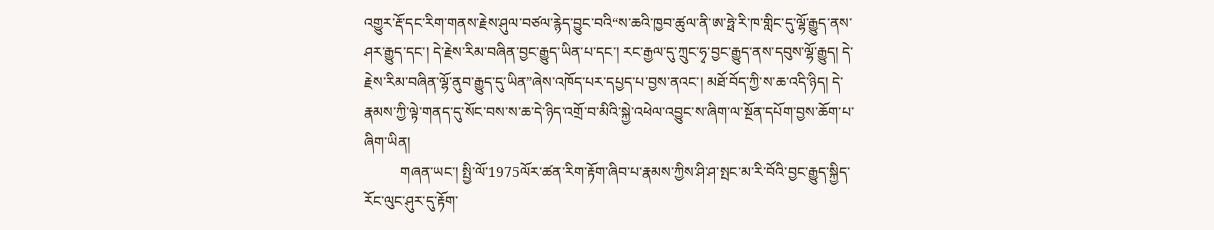འགྱུར་རྡོ་དང་རིག་གནས་རྗེས་ཤུལ་བཙལ་རྙེད་བྱུང་བའི“ས་ཆའི་ཁྱབ་ཚུལ་ནི་ཨ་ཧྥེ་རི་ཁ་གླིང་དུ་ལྷོ་རྒྱུད་ནས་ཤར་རྒྱུད་དང་། དེ་རྗེས་རིམ་བཞིན་བྱང་རྒྱུད་ཡིན་པ་དང་། རང་རྒྱལ་དུ་ཀྲུང་ཧྭ་བྱང་རྒྱུད་ནས་དབུས་ལྷོ་རྒྱུད། དེ་རྗེས་རིམ་བཞིན་ལྷོ་ནུབ་རྒྱུད་དུ་ཡིན”ཞེས་འཁོད་པར་དཔྱད་པ་བྱས་ནའང་། མཐོ་བོད་ཀྱི་ས་ཆ་འདི་ཉིད། དེ་རྣམས་ཀྱི་ལྟེ་གནད་དུ་སོང་བས་ས་ཆ་དེ་ཉིད་འགྲོ་བ་མིའི་སྐྱེ་འཕེལ་འབྱུང་ས་ཞིག་ལ་སྔོན་དཔོག་བྱས་ཆོག་པ་ཞིག་ཡིན།
          གཞན་ཡང་། སྤྱི་ལོ་1975ལོར་ཚན་རིག་རྟོག་ཞིབ་པ་རྣམས་ཀྱིས་ཤི་ཤ་སྤང་མ་རི་བོའི་བྱང་རྒྱུད་སྐྱིད་རོང་ལུང་ཤུར་དུ་རྟོག་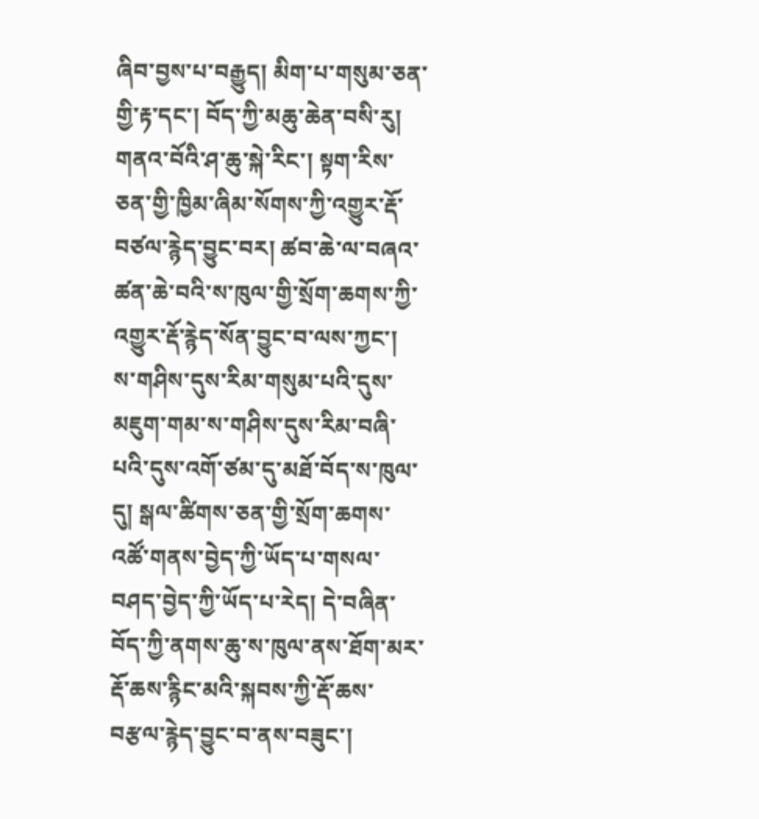ཞིབ་བྱས་པ་བརྒྱུད། མིག་པ་གསུམ་ཅན་གྱི་རྟ་དང་། བོད་ཀྱི་མཆུ་ཆེན་བསི་རུ། གནའ་བོའི་ཤ་ཆུ་སྐེ་རིང་། སྟག་རིས་ཅན་གྱི་ཁྱིམ་ཞིམ་སོགས་ཀྱི་འགྱུར་རྡོ་བཙལ་རྙེད་བྱུང་བར། ཚབ་ཆེ་ལ་བཞའ་ཚན་ཆེ་བའི་ས་ཁུལ་གྱི་སྲོག་ཆགས་ཀྱི་འགྱུར་རྡོ་རྙེད་སོན་བྱུང་བ་ལས་ཀྱང་། ས་གཤིས་དུས་རིམ་གསུམ་པའི་དུས་མཇུག་གམ་ས་གཤིས་དུས་རིམ་བཞི་པའི་དུས་འགོ་ཙམ་དུ་མཐོ་བོད་ས་ཁུལ་དུ། སྒལ་ཚིགས་ཅན་གྱི་སྲོག་ཆགས་འཚོ་གནས་བྱེད་ཀྱི་ཡོད་པ་གསལ་བཤད་བྱེད་ཀྱི་ཡོད་པ་རེད། དེ་བཞིན་བོད་ཀྱི་ནགས་ཆུ་ས་ཁུལ་ནས་ཐོག་མར་རྡོ་ཆས་རྙིང་མའི་སྐབས་ཀྱི་རྡོ་ཆས་བརྩལ་རྙེད་བྱུང་བ་ནས་བཟུང་།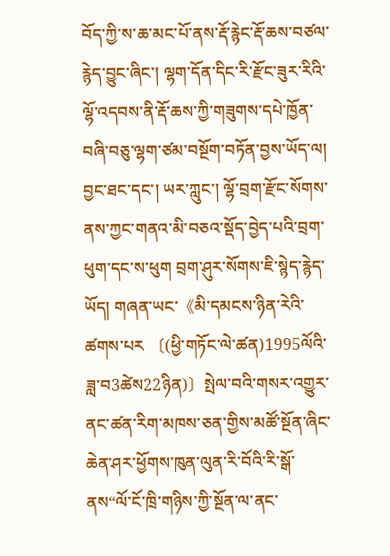བོད་ཀྱི་ས་ཆ་མང་པོ་ནས་རྡོ་རྙེང་རྡོ་ཆས་བཙལ་རྙེད་བྱུང་ཞིང་། ལྷག་དོན་དིང་རི་རྫོང་ཟུར་རིའི་ལྷོ་འདབས་ནི་རྡོ་ཆས་ཀྱི་གཟུགས་དཔེ་ཁྱོན་བཞི་བཅུ་ལྷག་ཙམ་བསྔོག་བཏོན་བྱས་ཡོད་ལ། བྱང་ཐང་དང་། ཡར་ཀླུང་། ལྷོ་བྲག་རྫོང་སོགས་ནས་ཀྱང་གནའ་མི་བཅའ་སྡོད་བྱེད་པའི་བྲག་ཕུག་དང་ས་ཕུག བྲག་ཤུར་སོགས་ཇི་སྙེད་རྙེད་ཡོད། གཞན་ཡང་《མི་དམངས་ཉིན་རེའི་ཚགས་པར 〔(ཕྱི་གཏོང་ལེ་ཚན)1995ལོའི་ཟླ་བ3ཚེས22ཉིན)〕སྤེལ་བའི་གསར་འགྱུར་ནང་ཚན་རིག་མཁས་ཅན་གྱིས་མཚོ་སྔོན་ཞིང་ཆེན་ཤར་ཕྱོགས་ཁུན་ལུན་རི་བོའི་རི་སྒོ་ནས“ལོ་ངོ་ཁྲི་གཉིས་ཀྱི་སྔོན་ལ་ནང་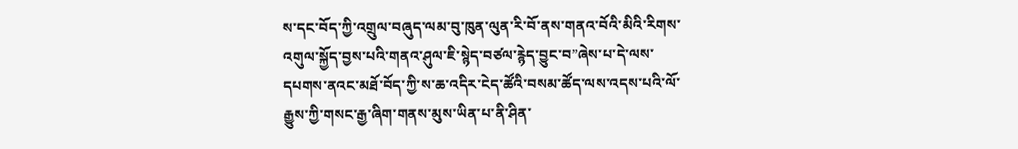ས་དང་བོད་ཀྱི་འགྲུལ་བཞུད་ལམ་བུ་ཁུན་ལུན་རི་བོ་ནས་གནའ་བོའི་མིའི་རིགས་འགུལ་སྐྱོད་བྱས་པའི་གནའ་ཤུལ་ཇི་སྙེད་བཙལ་རྙེད་བྱུང་བ”ཞེས་པ་དེ་ལས་དཔགས་ནའང་མཐོ་བོད་ཀྱི་ས་ཆ་འདིར་ངེད་ཚོའི་བསམ་ཚོད་ལས་འདས་པའི་ལོ་རྒྱུས་ཀྱི་གསང་རྒྱ་ཞིག་གནས་མུས་ཡིན་པ་ནི་ཤིན་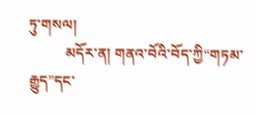ཏུ་གསལ།
          མདོར་ན། གནའ་བོའི་བོད་ཀྱི“གཏམ་རྒྱུད”དང་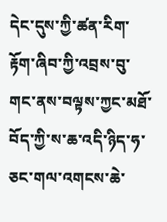དེང་དུས་ཀྱི་ཚན་རིག་རྟོག་ཞིབ་ཀྱི་འབྲས་བུ་གང་ནས་བལྟས་ཀྱང་མཐོ་བོད་ཀྱི་ས་ཆ་འདི་ཉིད་ཧ་ཅང་གལ་འགངས་ཆེ་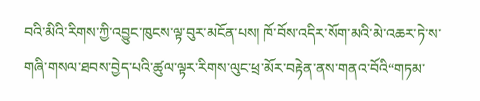བའི་མིའི་རིགས་ཀྱི་འབྱུང་ཁུངས་ལྟ་བུར་མངོན་པས། ཁོ་བོས་འདིར་སོག་མའི་མེ་འཆར་ཏེ་ས་གཞི་གསལ་ཐབས་བྱེད་པའི་ཚུལ་ལྟར་རིགས་ལུང་ཕྲ་མོར་བརྟེན་ནས་གནའ་བོའི“གཏམ་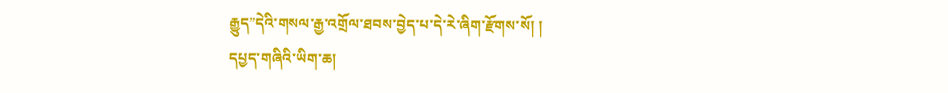རྒྱུད”དེའི་གསལ་རྒྱ་འགྲོལ་ཐབས་བྱེད་པ་དེ་རེ་ཞིག་རྫོགས་སོ། །
དཔྱད་གཞིའི་ཡིག་ཆ།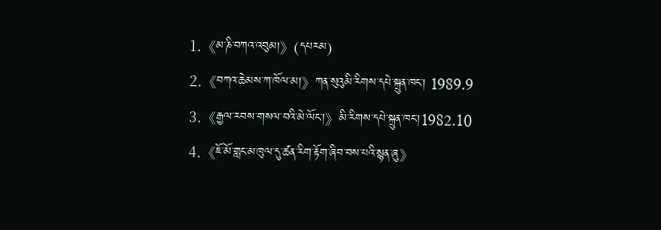1.《མ་ཎི་བཀའ་འབུམ།》(དཔརམ)
2.《བཀའ་ཆེམས་ཀ་ཁོལ་མ།》ཀན་སུའུམི་རིགས་དཔེ་སྐྲུན་ཁང་། 1989.9
3.《རྒྱལ་རབས་གསལ་བའི་མེ་ལོང་།》མི་རིགས་དཔེ་སྐྲུན་ཁང་།1982.10
4.《ཇོ་མོ་གླང་མ་ཁུལ་དུ་ཚན་རིག་རྟོག་ཞིབ་བས་པའི་སྙན་ཞུ》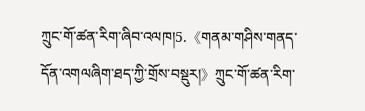ཀྲུང་གོ་ཚན་རིག་ཞིབ་འལཁ།5.《གནམ་གཤིས་གནད་དོན་འགལཞིག་ཐད་ཀྱི་གྲོས་བསྡུར།》ཀྲུང་གོ་ཚན་རིག་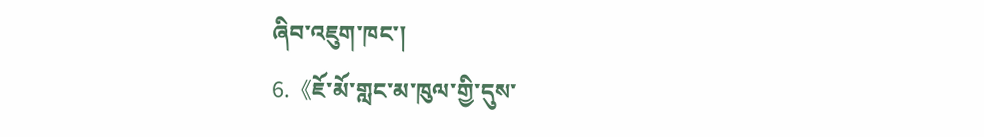ཞིབ་འཇུག་ཁང་།
6.《ཇོ་མོ་གླང་མ་ཁུལ་གྱི་དུས་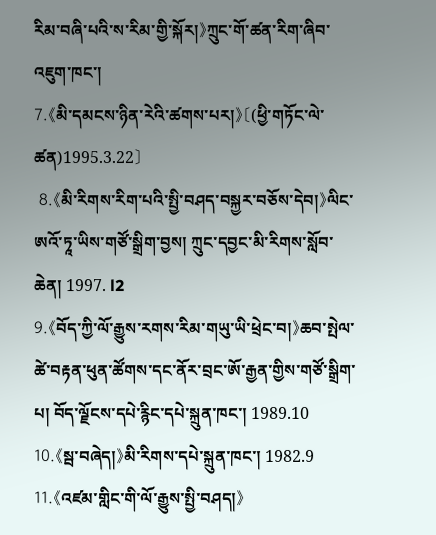རིམ་བཞི་པའི་ས་རིམ་གྱི་སྐོར།》ཀྲུང་གོ་ཚན་རིག་ཞིབ་འཇུག་ཁང་།
7.《མི་དམངས་ཉིན་རེའི་ཚགས་པར།》〔(ཕྱི་གཏོང་ལེ་ཚན)1995.3.22〕
 8.《མི་རིགས་རིག་པའི་སྤྱི་བཤད་བསྐྱར་བཅོས་དེབ།》ལིང་ཨའོ་ཏཱ་ཡིས་གཙོ་སྒྲིག་བྱས། ཀྲུང་དབྱང་མི་རིགས་སློབ་ཆེན། 1997. l2
9.《བོད་ཀྱི་ལོ་རྒྱུས་རགས་རིམ་གཡུ་ཡི་ཕྲེང་བ།》ཆབ་སྤེལ་ཚེ་བརྟན་ཕུན་ཚོགས་དང་ནོར་བྲང་ཨོ་རྒྱན་གྱིས་གཙོ་སྒྲིག་པ། བོད་ལྗོངས་དཔེ་རྙིང་དཔེ་སྐྲུན་ཁང་། 1989.10
10.《སྦ་བཞེད།》མི་རིགས་དཔེ་སྐྲུན་ཁང་། 1982.9
11.《འཛམ་གླིང་གི་ལོ་རྒྱུས་སྤྱི་བཤད།》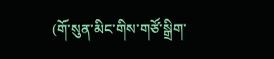(གོ་སུན་མིང་གིས་གཙོ་སྒྲིག་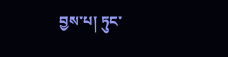བྱས་པ། ཏུང་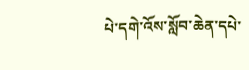པེ་དགེ་འོས་སློབ་ཆེན་དཔེ་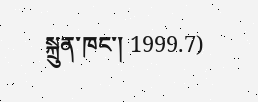སྐྲུན་ཁང་། 1999.7)